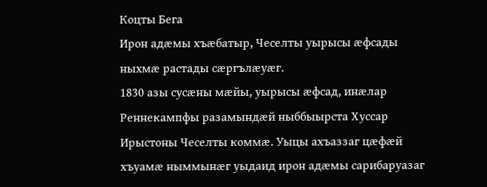Коцты Бега
Ирон адæмы хъæбатыр, Чеселты уырысы æфсады ныхмæ растады сæргълæуæг.
1830 азы сусæны мæйы, уырысы æфсад, инæлар Реннекампфы разамындæй ныббыырста Хуссар Ирыстоны Чеселты коммæ. Уыцы ахъаззаг цæфæй хъуамæ ныммынæг уыдаид ирон адæмы сарибаруазаг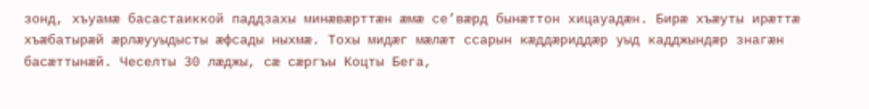зонд, хъуамæ басастаиккой паддзахы минæвæрттæн æмæ се’вæрд бынæттон хицауадæн. Бирæ хъæуты ирæттæ хъæбатырæй æрлæууыдысты æфсады ныхмæ. Тохы мидæг мæлæт ссарын кæддæриддæр уыд кадджындæр знагæн басæттынæй. Чеселты 30 лæджы, сæ сæргъы Коцты Бега,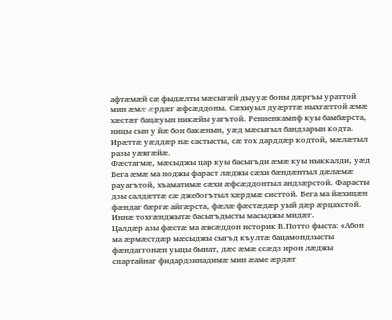афтæмæй сæ фыдæлты мæсыгæй дыууæ боны дæргъы ураттой мин æмæ æрдæг æфсæддоны. Сæхиуыл дуæрттæ ныхгæттой æмæ хæстæг бацæуын никæйы уагътой. Ренненкампф куы бамбæрста, ницы сын у йæ бон бакæнын, уæд мæсыгыл бандзарын кодта. Ирæттæ уæддæр нæ састысты, сæ тох дарддæр кодтой, мæлæтыл разы уæвгæйæ.
Фæстагмæ, мæсыджы цар куы басыгъди æмæ куы ныккалди, уæд Бега æмæ ма ноджы фараст лæджы сæхи бæндæнтыл дæлæмæ рауагътой, хъаматимæ сæхи æфсæддонтыл андзæрстой. Фарасты дзы салдæттæ сæ джебогътыл хæрдмæ систтой. Бега ма йæхицæн фæндаг бæргæ айгæрста, фæлæ фæстæдæр уый дæр æрцахстой. Иннæ тохгæнджытæ басыгъдысты масыджы мидæг.
Цалдæр азы фæстæ ма æвсæддон историк В.Потто фыста: «Абон ма æрмæстдæр мæсыджы сыгъд къултæ бацамондзысты фæндаггонæн уыцы бынат, дæс æмæ ссæдз ирон лæджы спартайнаг фидардзинадимæ мин æаме æрдæг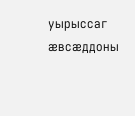уырыссаг æвсæддоны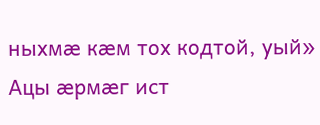ныхмæ кæм тох кодтой, уый»
Ацы æрмæг ист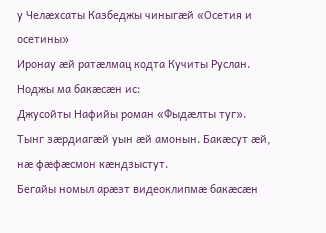у Челæхсаты Казбеджы чиныгæй «Осетия и осетины»
Иронау æй ратæлмац кодта Кучиты Руслан.
Ноджы ма бакæсæн ис:
Джусойты Нафийы роман «Фыдæлты туг».
Тынг зæрдиагæй уын æй амонын. Бакæсут æй, нæ фæфæсмон кæндзыстут.
Бегайы номыл арæзт видеоклипмæ бакæсæн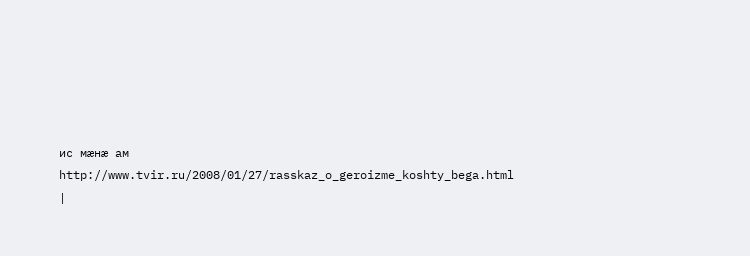ис мæнæ ам
http://www.tvir.ru/2008/01/27/rasskaz_o_geroizme_koshty_bega.html
|